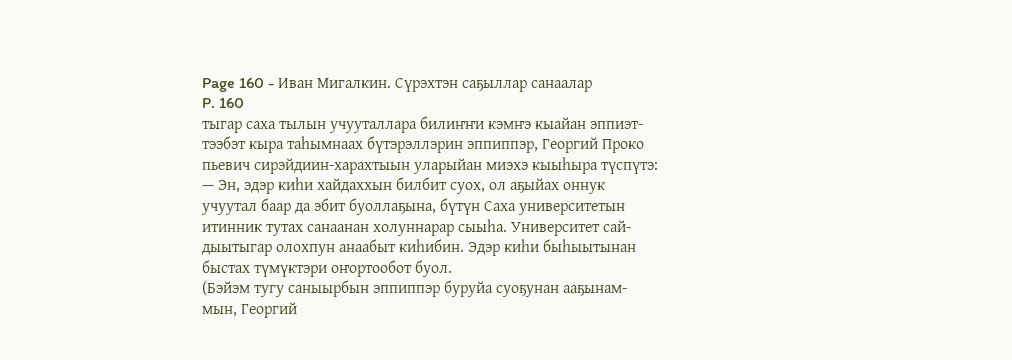Page 160 - Иван Мигалкин. Сүрэхтэн саҕыллар санаалар
P. 160
тыгар саха тылын учууталлара билиҥҥи кэмҥэ кыайан эппиэт-
тээбэт кыра таһымнаах бүтэрэллэрин эппиппэр, Георгий Проко
пьевич сирэйдиин-харахтыын уларыйан миэхэ кыыһыра түспүтэ:
— Эн, эдэр киһи хайдаххын билбит суох, ол аҕыйах оннук
учуутал баар да эбит буоллаҕына, бүтүн Саха университетын
итинник тутах санаанан холуннарар сыыһа. Университет сай-
дыытыгар олохпун анаабыт киһибин. Эдэр киһи быһыытынан
быстах түмүктэри оҥортообот буол.
(Бэйэм тугу саныырбын эппиппэр буруйа суоҕунан ааҕынам-
мын, Георгий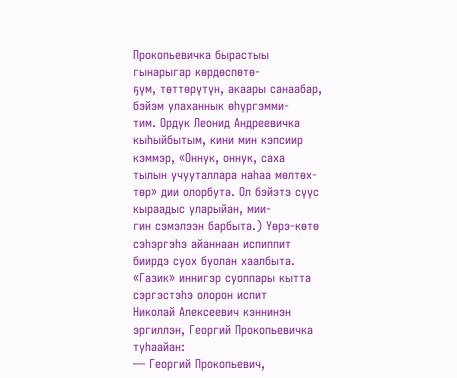Прокопьевичка бырастыы гынарыгар көрдөспөтө-
ҕүм, төттөрүтүн, акаары санаабар, бэйэм улаханнык өһүргэмми-
тим. Ордук Леонид Андреевичка кыһыйбытым, кини мин кэпсиир
кэммэр, «Оннук, оннук, саха тылын учууталлара наһаа мөлтөх-
төр» дии олорбута. Ол бэйэтэ сүүс кыраадыс уларыйан, мии-
гин сэмэлээн барбыта.) Үөрэ-көтө сэһэргэһэ айаннаан испиппит
биирдэ суох буолан хаалбыта.
«Газик» иннигэр суоппары кытта сэргэстэһэ олорон испит
Николай Алексеевич кэннинэн эргиллэн, Георгий Прокопьевичка
туһаайан:
— Георгий Прокопьевич,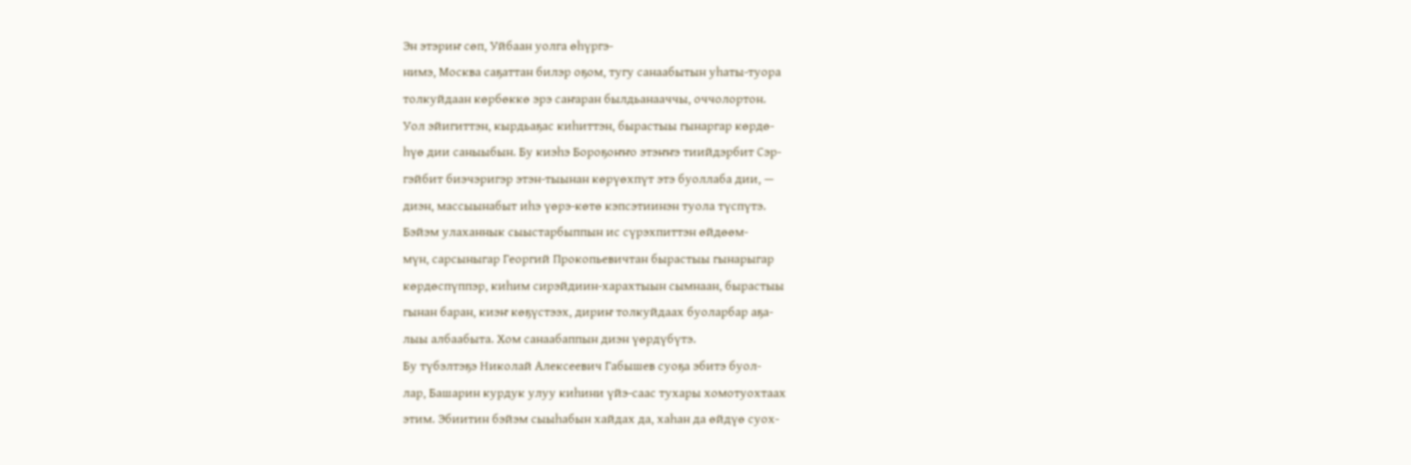Эн этэриҥ сөп, Уйбаан уолга өһүргэ-
нимэ, Москва саҕаттан билэр оҕом, тугу санаабытын уһаты-туора
толкуйдаан көрбөккө эрэ саҥаран былдьанааччы, оччолортон.
Уол эйигиттэн, кырдьаҕас киһиттэн, бырастыы гынаргар көрдө-
һүө дии саныыбын. Бу киэһэ Бороҕоҥҥо этэҥҥэ тиийдэрбит Сэр-
гэйбит биэчэригэр этэн-тыынан көрүөхпүт этэ буоллаба дии, —
диэн, массыынабыт иһэ үөрэ-көтө кэпсэтиинэн туола түспүтэ.
Бэйэм улаханнык сыыстарбыппын ис сүрэхпиттэн өйдөөм-
мүн, сарсыныгар Георгий Прокопьевичтан бырастыы гынарыгар
көрдөспүппэр, киһим сирэйдиин-харахтыын сымнаан, бырастыы
гынан баран, киэҥ көҕүстээх, дириҥ толкуйдаах буоларбар аҕа-
лыы албаабыта. Хом санаабаппын диэн үөрдүбүтэ.
Бу түбэлтэҕэ Николай Алексеевич Габышев суоҕа эбитэ буол-
лар, Башарин курдук улуу киһини үйэ-саас тухары хомотуохтаах
этим. Эбиитин бэйэм сыыһабын хайдах да, хаһан да өйдүө суох-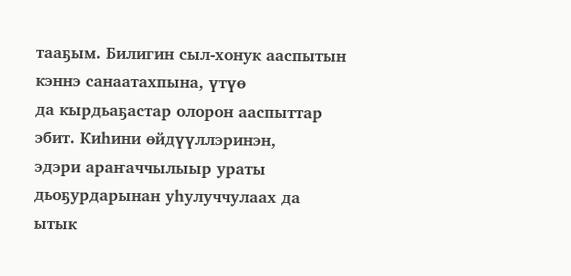тааҕым. Билигин сыл-хонук ааспытын кэннэ санаатахпына, үтүө
да кырдьаҕастар олорон ааспыттар эбит. Киһини өйдүүллэринэн,
эдэри араҥаччылыыр ураты дьоҕурдарынан уһулуччулаах да
ытык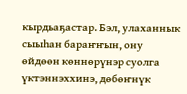кырдьаҕастар. Бэл, улаханнык сыыһан бараҥҥын, ону
өйдөөн көннөрүнэр суолга үктэннэххинэ, дөбөҥнүк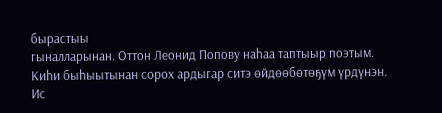бырастыы
гыналларынан. Оттон Леонид Попову наһаа таптыыр поэтым.
Киһи быһыытынан сорох ардыгар ситэ өйдөөбөтөҕүм үрдүнэн.
Ис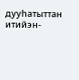дууһатыттан итийэн-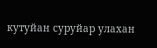кутуйан суруйар улахан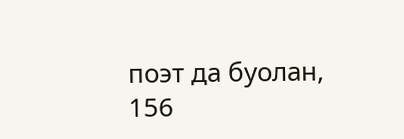поэт да буолан,
156